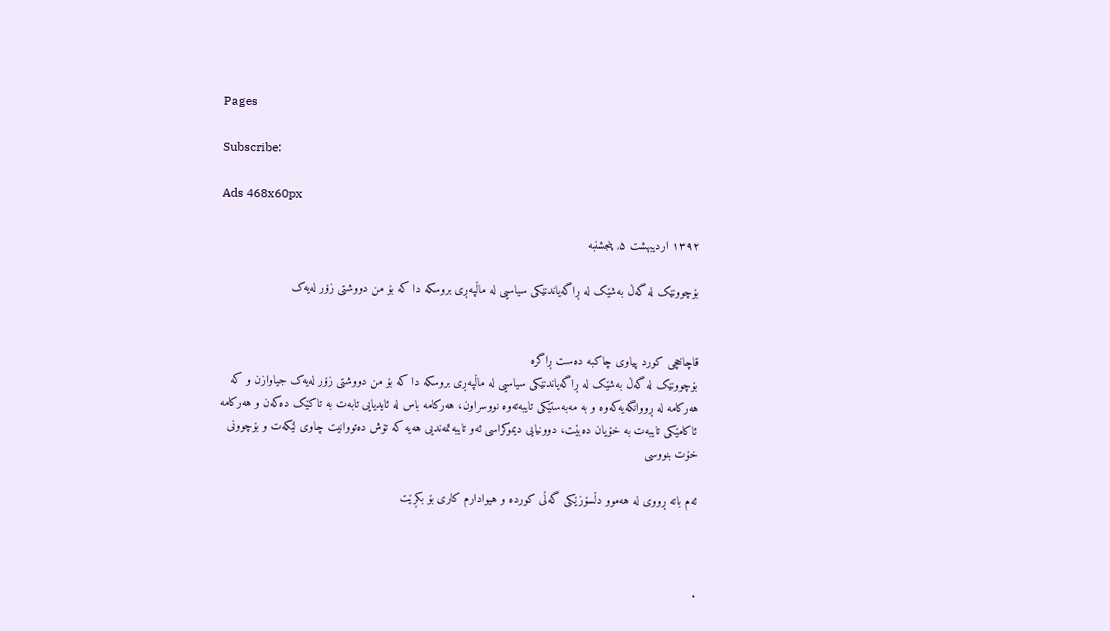Pages

Subscribe:

Ads 468x60px

۱۳۹۲ اردیبهشت ۵, پنجشنبه

بۆچوونێک لە گەڵ بەشێک لە ڕاگەیاندنێکی سیاسیی لە ماڵپەڕی بروسکە دا کە بۆ من دووشتی زۆر لەیەک


قاچاخچی کورد پیاوی چاکبە دەست ڕاگرە
بۆچوونێک لە گەڵ بەشێک لە ڕاگەیاندنێکی سیاسیی لە ماڵپەڕی بروسکە دا کە بۆ من دووشتی زۆر لەیەک جیاوازن و کە هەرکامە لە ڕووانگەیەکەوە و بە مەبەستێکی تایبەتەوە نووسراون، هەرکامە باس لە ئایدیایی تابەت بە تاکێک دەکەن و هەرکامە ئاکامێکی تایبەت بە خۆیان دەبێت، دوونیایی دیموکراسی ئەو تایبەتمەندیی هەیە کە تۆش دەتووانیت چاوی لێکەت و بۆچوونی خۆت بنووسی

ئەم باتە ڕووی لە هەموو دڵسۆزێکی گەڵی کوردە و هیوادارم کاری بۆ بکڕێت



.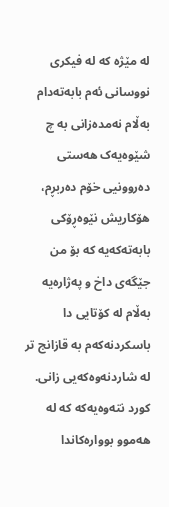لە مێژە کە لە فیکری نووسانی ئەم بابەتەدام بەڵام نەمدەزانی بە چ شێوەیەک هەستی دەروونیی خۆم دەربڕم، هۆکاریش نێوەڕۆکی بابەتەکەیە کە بۆ من جێگەی داخ و پەژارەیە بەڵام لە کۆتایی دا باسکردنەکەم بە قازانج تر لە شاردنەوەکەیی زانی.
کورد نتەوەیەکە کە لە هەموو بووارەکاندا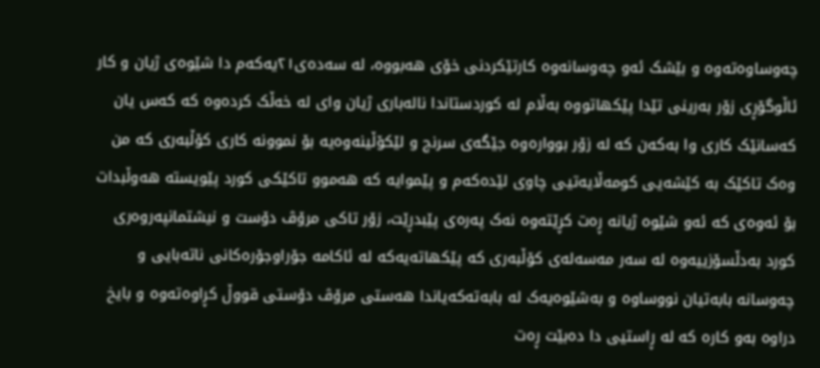چەوساوەتەوە و بێشک ئەو چەوسانەوە کارتێکردنی خۆی هەبووە، لە سەدەی٢١یەکەم دا شێوەی ژیان و کار ئاڵوگۆڕی زۆر بەرینی تێدا پێکهاتووە بەڵام لە کوردستاندا نالەباری ژیان وای لە خەڵک کردەوە کە کەس یان کەسانێک کاری وا بەکەن کە لە زۆر بووارەوە جێگەی سرنج و لێکۆڵینەوەیە بۆ نموونە کاری کۆڵبەری کە من وەک تاکێک بە کێشەیی کومەڵایەتیی چاوی لێدەکەم و پێموایە کە هەموو تاکێکی کورد پێویستە هەوڵبدات بۆ ئەوەی کە ئەو شێوە ژیانە ڕەت کڕێتەوە نەک پەرەی پێبدڕێت، زۆر تاکی مرۆڤ دۆست و نیشتمانپەروەری کورد بەدڵسۆزییەوە لە سەر مەسەلەی کۆڵبەری کە پێکهاتەیەکە لە ئاکامە جۆراوجۆرەکانی ناتەبایی و چەوسانە بابەتیان نووساوە و بەشێوەیەک لە بابەتەکەیاندا هەستی مرۆڤ دۆستی قووڵ کڕاوەتەوە و بایخ دراوە بەو کارە کە لە ڕاستیی دا دەبێت ڕەت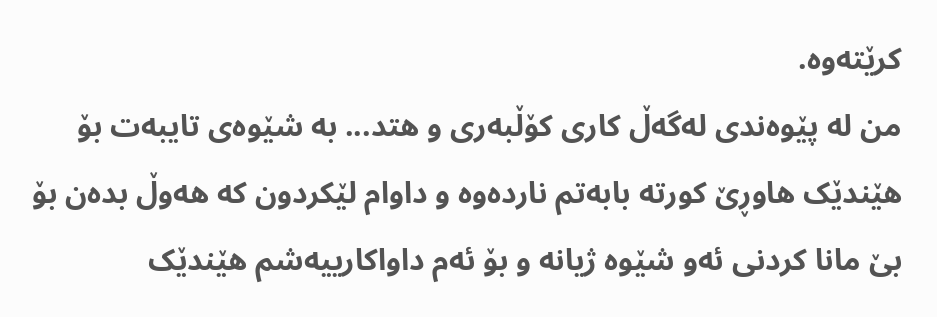کرێتەوە.
من لە پێوەندی لەگەڵ کاری کۆڵبەری و هتد... بە شێوەی تایبەت بۆ هێندێک هاوڕێ کورتە بابەتم ناردەوە و داوام لێکردون کە هەوڵ بدەن بۆ بێ مانا کردنی ئەو شێوە ژیانە و بۆ ئەم داواکارییەشم هێندێک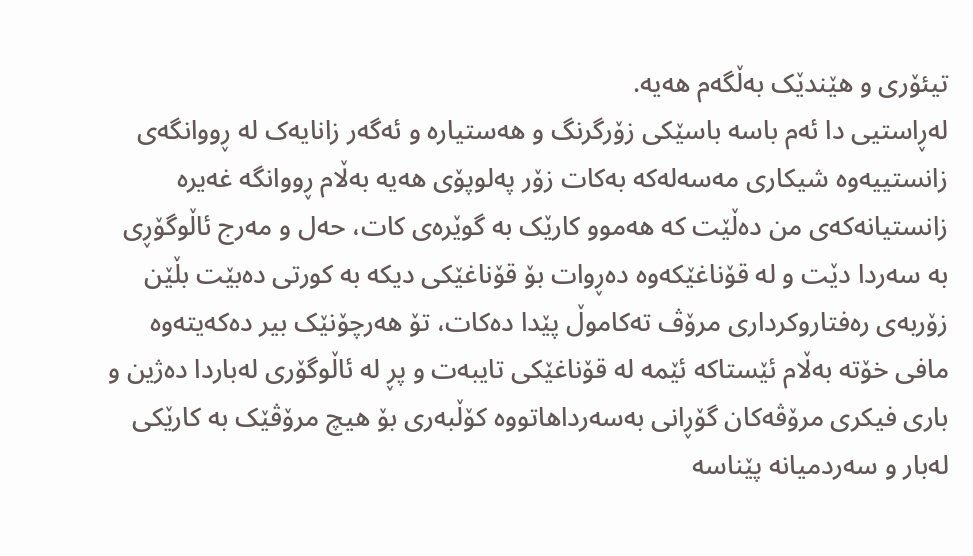تیئۆری و هێندێک بەڵگەم هەیە.
لەڕاستیی دا ئەم باسە باسێکی زۆرگرنگ و هەستیارە و ئەگەر زانایەک لە ڕووانگەی زانستییەوە شیکاری مەسەلەکە بەکات زۆر پەلوپۆی هەیە بەڵام ڕووانگە غەیرە زانستیانەکەی من دەڵێت کە هەموو کارێک بە گوێرەی کات، حەل و مەرج ئاڵوگۆڕی بە سەردا دێت و لە قۆناغێکەوە دەڕوات بۆ قۆناغێکی دیکە بە کورتی دەبێت بڵێن زۆربەی رەفتاروکرداری مرۆڤ تەکاموڵ پێدا دەکات، تۆ هەرچۆنێک بیر دەکەیتەوە مافی خۆتە بەڵام ئێستاکە ئێمە لە قۆناغێکی تایبەت و پڕ لە ئاڵوگۆری لەباردا دەژین و باری فیکری مرۆڤەکان گۆڕانی بەسەرداهاتووە کۆڵبەری بۆ هیچ مرۆڤێک بە کارێکی لەبار و سەردمیانە پێناسە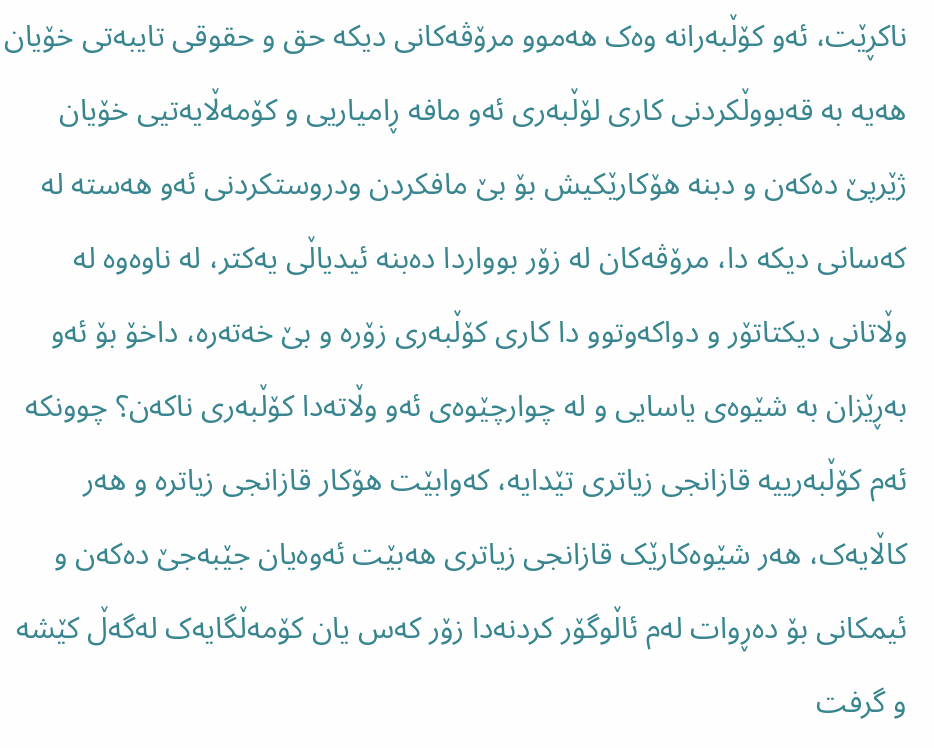ناکڕێت، ئەو کۆڵبەرانە وەک هەموو مرۆڤەکانی دیکە حق و حقوقی تایبەتی خۆیان هەیە بە قەبووڵکردنی کاری لۆڵبەری ئەو مافە ڕامیاریی و کۆمەڵایەتیی خۆیان ژێرپێ دەکەن و دبنە هۆکارێکیش بۆ بێ مافکردن ودروستکردنی ئەو هەستە لە کەسانی دیکە دا، مرۆڤەکان لە زۆر بوواردا دەبنە ئیدیاڵی یەکتر، لە ناوەوە لە وڵاتانی دیکتاتۆر و دواکەوتوو دا کاری کۆڵبەری زۆرە و بێ خەتەرە، داخۆ بۆ ئەو بەڕێزان بە شێوەی یاسایی و لە چوارچێوەی ئەو وڵاتەدا کۆڵبەری ناکەن؟ چوونکە ئەم کۆڵبەرییە قازانجی زیاتری تێدایە، کەوابێت هۆکار قازانجی زیاترە و هەر کاڵایەک، هەر شێوەکارێک قازانجی زیاتری هەبێت ئەوەیان جێبەجێ دەکەن و ئیمکانی بۆ دەڕوات لەم ئاڵوگۆر کردنەدا زۆر کەس یان کۆمەڵگایەک لەگەڵ کێشە و گرفت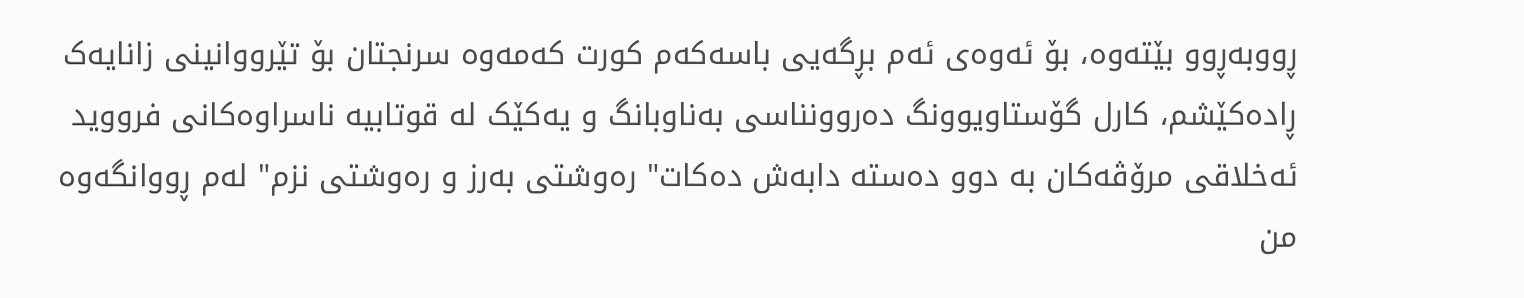ڕووبەڕوو بێتەوە، بۆ ئەوەی ئەم بڕگەیی باسەکەم کورت کەمەوە سرنجتان بۆ تێرووانینی زانایەک ڕادەکێشم، کارل گۆستاویوونگ دەروونناسی بەناوبانگ و یەکێک لە قوتابیە ناسراوەکانی فرووید ئەخلاقی مرۆڤەکان بە دوو دەستە دابەش دەکات" رەوشتی بەرز و رەوشتی نزم" لەم ڕووانگەوە من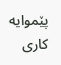پێموایە کاری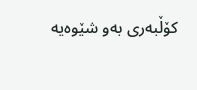کۆڵبەری بەو شێوەیە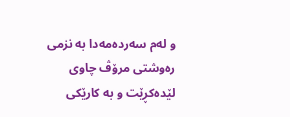و لەم سەردەمەدا بە نزمی رەوشتی مرۆڤ چاوی لێدەکڕێت و بە کارێکی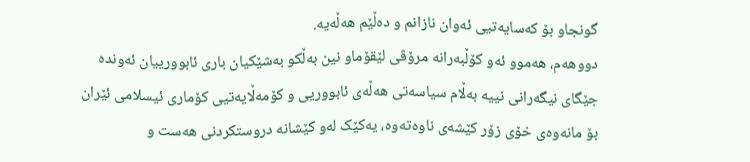گونجاو بۆ کەسایەتیی ئەوان نازانم و دەڵێم هەڵەیە.
دووهەم، هەموو ئەو کۆڵبەرانە مرۆڤی لێقۆماو نین بەڵکو بەشێکیان باری ئابوورییان ئەوندە جێگای نیگەرانی نییە بەڵام سیاسەتی هەڵەی ئابووریی و کۆمەڵایەتیی کۆماری ئیسلامی ئێران بۆ مانەوەی خۆی زۆر کێشەی ناوەتەوە، یەکێک لەو کێشانە دروستکردنی هەست و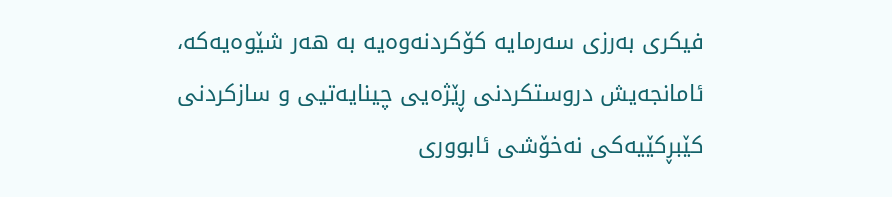فیکری بەرزی سەرمایە کۆکردنەوەیە بە هەر شێوەیەکە، ئامانجەیش دروستکردنی ڕێژەیی چینایەتیی و سازکردنی کێبڕکێیەکی نەخۆشی ئابووری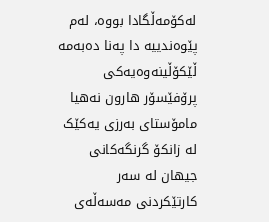لەکۆمەڵگادا بووە، لەم پێوەندییە دا پەنا دەبەمە ڵێکۆڵینەوەیەکی پرۆفێسۆر هارون نەهیا مامۆستای بەرزی یەکێک لە زانکۆ گرنگەکانی جیهان لە سەر کارتێکردنی مەسەڵەی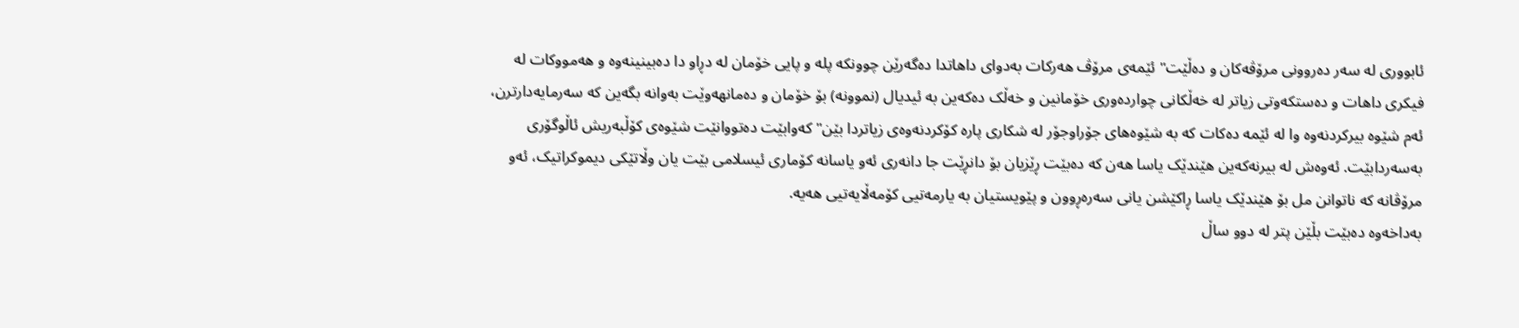ئابووری لە سەر دەروونی مرۆڤەکان و دەڵێت" ئێمەی مرۆڤ هەرکات بەدوای داهاتدا دەگەرێن چوونکە پلە و پایی خۆمان لە دڕاو دا دەبینینەوە و هەمووکات لە فیکری داهات و دەستکەوتی زیاتر لە خەڵکانی چواردەوری خۆمانین و خەڵک دەکەین بە ئیدیال (نموونە) بۆ خۆمان و دەمانهەوێت بەوانە بگەین کە سەرمایەدارترن، ئەم شێوە بیرکردنەوە وا لە ئێمە دەکات کە بە شێوەهای جۆراوجۆر لە شکاری پارە کۆکردنەوەی زیاتردا بێن" کەوابێت دەتووانێت شێوەی کۆڵبەریش ئاڵوگۆری بەسەردابێت. ئەوەش لە بیرنەکەین هێندێک یاسا هەن کە دەبێت ڕێزیان بۆ دانڕێت جا دانەری ئەو یاسانە کۆماری ئیسلامی بێت یان وڵاتێکی دیموکراتیک، ئەو مرۆڤانە کە ناتوانن مل بۆ هێندێک یاسا ڕاکێشن یانی سەرەڕوون و پێویستیان بە یارمەتیی کۆمەڵایەتیی هەیە.
بەداخەوە دەبێت بڵێن پتر لە دوو ساڵ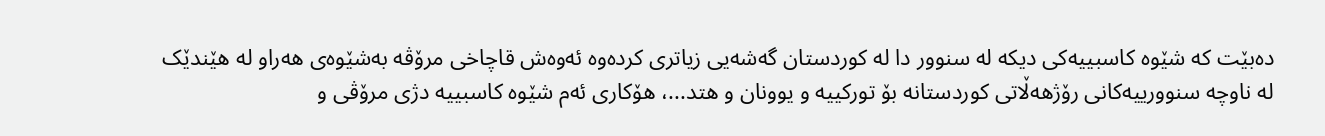دەبێت کە شێوە کاسبییەکی دیکە لە سنوور دا لە کوردستان گەشەیی زیاتری کردەوە ئەوەش قاچاخی مرۆڤە بەشێوەی هەراو لە هێندێک لە ناوچە سنوورییەکانی رۆژهەڵاتی کوردستانە بۆ تورکییە و یوونان و هتد...، هۆکاری ئەم شێوە کاسبییە دژی مرۆڤی و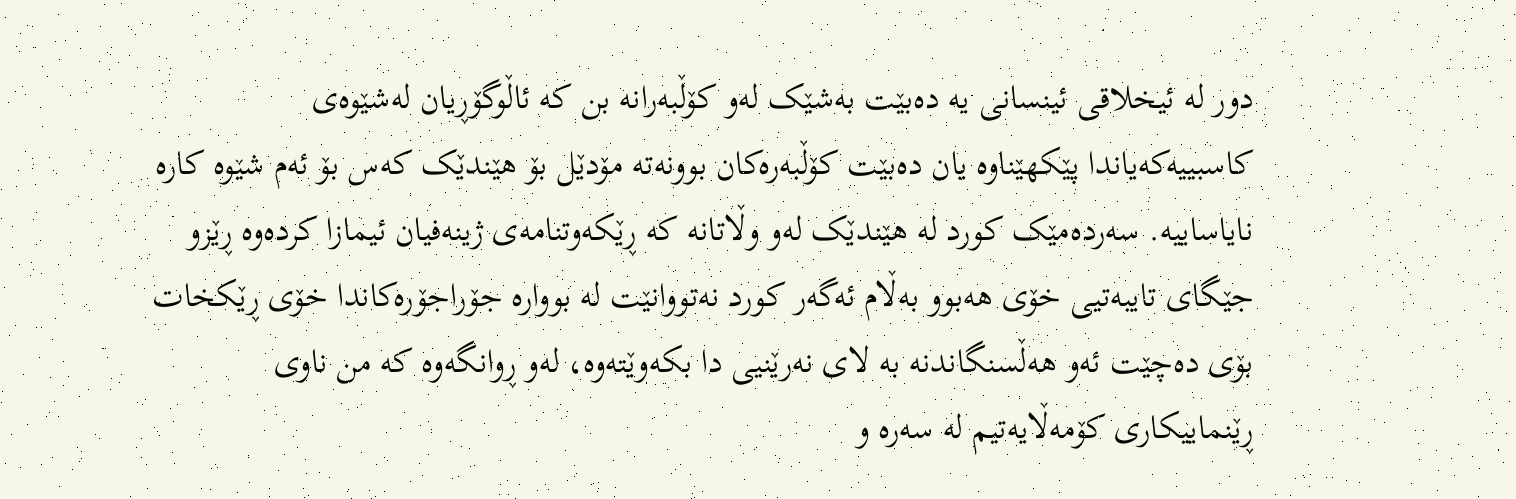دور لە ئیخلاقی ئینسانی یە دەبێت بەشێک لەو کۆڵبەرانە بن کە ئاڵوگۆڕیان لەشێوەی کاسبییەکەیاندا پێکهێناوە یان دەبێت کۆڵبەرەکان بوونەتە مۆدێل بۆ هێندێک کەس بۆ ئەم شێوە کارە نایاساییە. سەردەمێک کورد لە هێندێک لەو وڵاتانە کە ڕێکەوتنامەی ژینەفیان ئیمازا کردەوە ڕێزو جێگای تایبەتیی خۆی هەبوو بەڵام ئەگەر کورد نەتووانێت لە بووارە جۆراجۆرەکاندا خۆی ڕێکخات بۆی دەچێت ئەو هەڵسنگاندنە بە لای نەرێنیی دا بکەوێتەوە، لەو ڕوانگەوە کە من ناوی ڕێنماییکاری کۆمەڵایەتیم لە سەرە و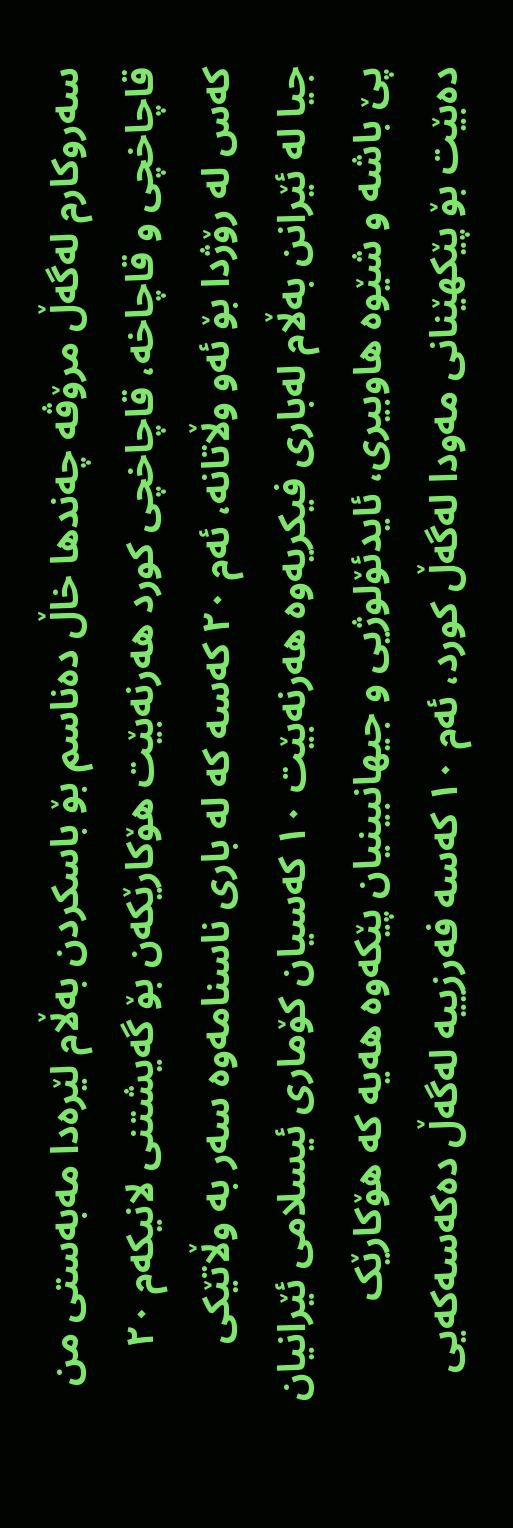سەروکارم لەگەڵ مرۆڤە چەندها خاڵ دەناسم بۆ باسکردن بەڵام لێرەدا مەبەستی من قاچاخچی و قاچاخە، قاچاخچی کورد هەرنەبێت هۆکارێکەن بۆ گەیشتنی لانیکەم ٢٠ کەس لە رۆژدا بۆ ئەو وڵاتانە، ئەم ٢٠ کەسە کە لە باری ناسنامەوە سەر بە وڵاتێکی جیا لە ئێرانن بەڵام لەباری فیکریەوە هەرنەبێت ١٠ کەسیان کۆماری ئیسلامی ئێرانیان پێ باشە و شێوە هاوبیری، ئایدئۆلوژیی و جیهانبینیان پێکەوە هەیە کە هۆکارێک دەبێت بۆ پێکهێنانی مەودا لەگەڵ کورد، ئەم ١٠ کەسە فەرزییە لەگەڵ دەکەسەکەیی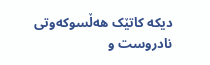دیکە کاتێک هەڵسوکەوتی نادروست و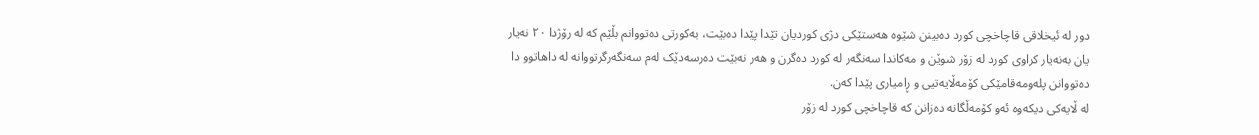دور لە ئیخلاقی قاچاخچی کورد دەبینن شێوە هەستێکی دژی کوردیان تێدا پێدا دەبێت، بەکورتی دەتووانم بڵێم کە لە رۆژدا ٢٠ نەیار یان بەنەیار کراوی کورد لە زۆر شوێن و مەکاندا سەنگەر لە کورد دەگرن و هەر نەبێت دەرسەدێک لەم سەنگەرگرتووانە لە داهاتوو دا دەتووانن پلەومەقامێکی کۆمەڵایەتیی و ڕامیاری پێدا کەن.
لە ڵایەکی دیکەوە ئەو کۆمەڵگانە دەزانن کە قاچاخچی کورد لە زۆر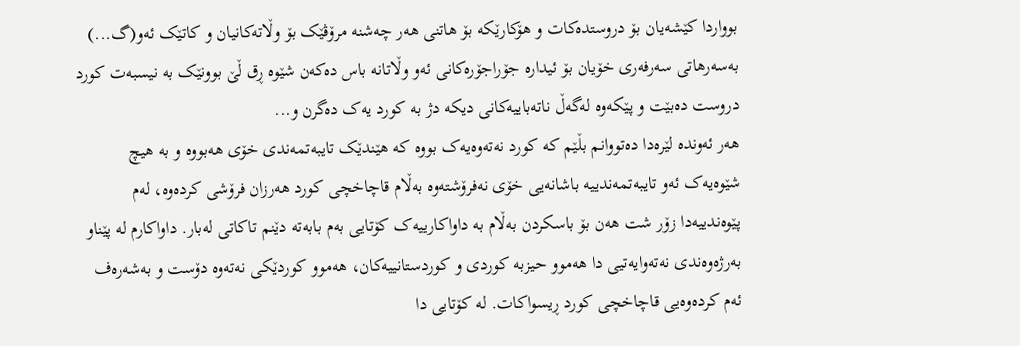بوواردا کێشەیان بۆ دروستدەکات و هۆکارێکە بۆ هاتنی هەر چەشنە مرۆڤێک بۆ وڵاتەکانیان و کاتێک ئەو(گ...) بەسەرهاتی سەرفەری خۆیان بۆ ئیدارە جۆراجۆرەکانی ئەو وڵاتانە باس دەکەن شێوە ڕق ڵێ بوونێک بە نیسبەت کورد دروست دەبێت و پێکەوە لەگەڵ ناتەباییەکانی دیکە دژ بە کورد یەک دەگرن و...
هەر ئەوندە لێرەدا دەتووانم بڵێم کە کورد نەتەوەیەک بووە کە هێندێک تایبەتمەندی خۆی هەبووە و بە هیچ شێوەیەک ئەو تایبەتمەندییە باشانەیی خۆی نەفرۆشتەوە بەڵام قاچاخچی کورد هەرزان فرۆشی کردەوە، لەم پێوەندییەدا زۆر شت هەن بۆ باسکردن بەڵام بە داواکارییەک کۆتایی بەم بابەتە دێنم تاکاتی لەبار. داواکارم لە پێناو بەرژەوەندی نەتەوایەتیی دا هەموو حیزبە کوردی و کوردستانییەکان، هەموو کوردێکی نەتەوە دۆست و بەشەرەف ئەم کردەوەیی قاچاخچی کورد ڕیسواکات. لە کۆتایی دا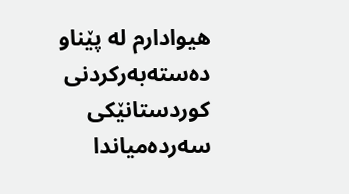هیوادارم لە پێناو دەستەبەرکردنی کوردستانێکی سەردەمیاندا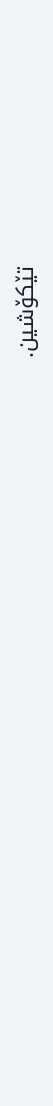تێکۆشین.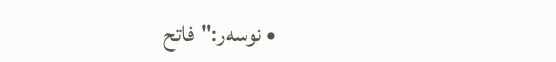• نوسه‌ر:"فاتح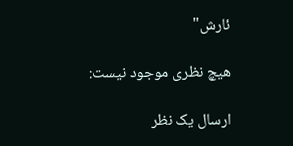ئارش"

هیچ نظری موجود نیست:

ارسال یک نظر